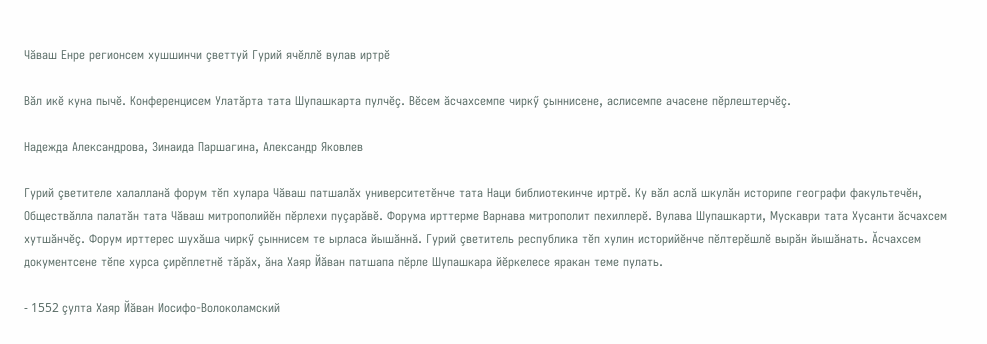Чăваш Енре регионсем хушшинчи çветтуй Гурий ячĕллĕ вулав иртрĕ

Вăл икĕ куна пычĕ. Конференцисем Улатăрта тата Шупашкарта пулчĕç. Вĕсем ăсчахсемпе чиркӳ çыннисене, аслисемпе ачасене пĕрлештерчĕç.

Надежда Александрова, Зинаида Паршагина, Александр Яковлев

Гурий çветителе халалланă форум тĕп хулара Чăваш патшалăх университетĕнче тата Наци библиотекинче иртрĕ. Ку вăл аслă шкулăн историпе географи факультечĕн, Обществăлла палатăн тата Чăваш митрополийĕн пĕрлехи пуçарăвĕ. Форума ирттерме Варнава митрополит пехиллерĕ. Вулава Шупашкарти, Мускаври тата Хусанти ăсчахсем хутшăнчĕç. Форум ирттерес шухăша чиркӳ çыннисем те ырласа йышăннă. Гурий çветитель республика тĕп хулин историйĕнче пĕлтерĕшлĕ вырăн йышăнать. Ăсчахсем документсене тĕпе хурса çирĕплетнĕ тăрăх, ăна Хаяр Йăван патшапа пĕрле Шупашкара йĕркелесе яракан теме пулать.

- 1552 çулта Хаяр Йăван Иосифо-Волоколамский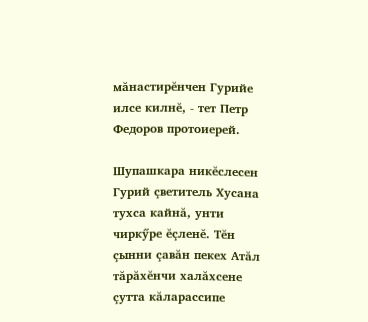мăнастирĕнчен Гурийе илсе килнĕ, - тет Петр Федоров протоиерей.

Шупашкара никĕслесен Гурий çветитель Хусана тухса кайнă, унти чиркӳре ĕçленĕ. Тĕн çынни çавăн пекех Атăл тăрăхĕнчи халăхсене çутта кăларассипе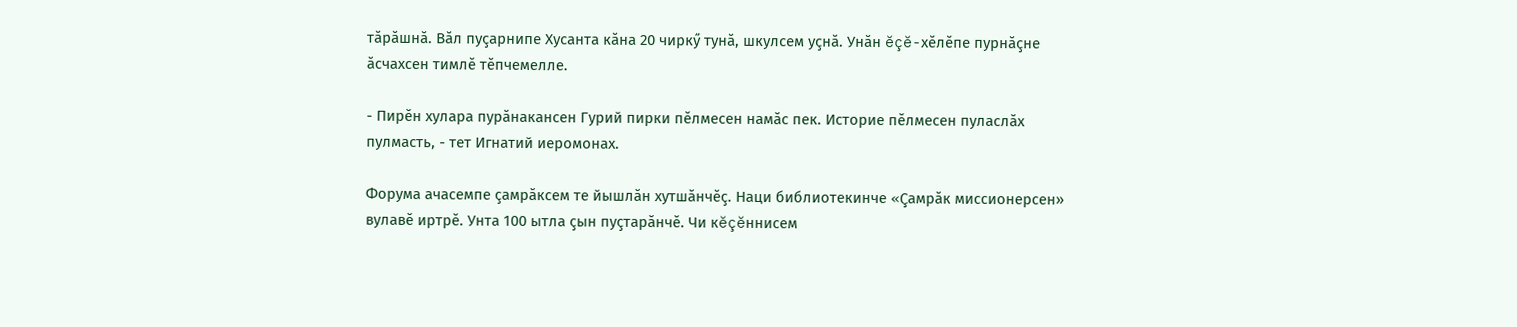тăрăшнă. Вăл пуçарнипе Хусанта кăна 20 чиркӳ тунă, шкулсем уçнă. Унăн ĕçĕ-хĕлĕпе пурнăçне ăсчахсен тимлĕ тĕпчемелле.

- Пирĕн хулара пурăнакансен Гурий пирки пĕлмесен намăс пек. Историе пĕлмесен пуласлăх пулмасть, - тет Игнатий иеромонах.

Форума ачасемпе çамрăксем те йышлăн хутшăнчĕç. Наци библиотекинче «Çамрăк миссионерсен» вулавĕ иртрĕ. Унта 100 ытла çын пуçтарăнчĕ. Чи кĕçĕннисем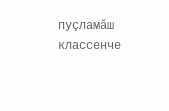пуçламăш классенче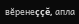вĕренеççĕ, апла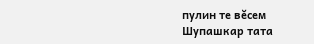пулин те вĕсем Шупашкар тата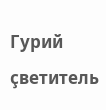Гурий çветитель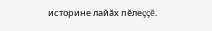историне лайăх пĕлеççĕ.